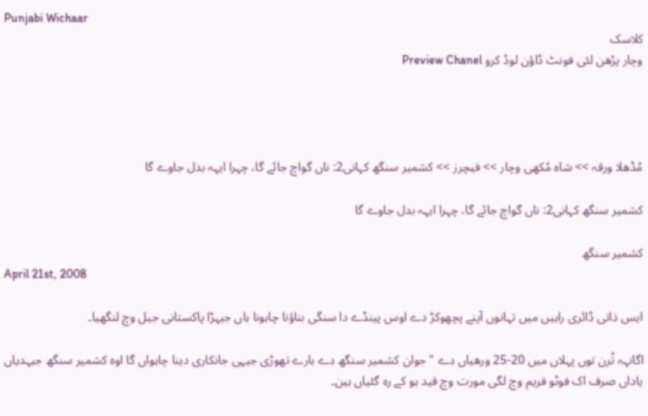Punjabi Wichaar
کلاسک
وچار پڑھن لئی فونٹ ڈاؤن لوڈ کرو Preview Chanel




مُڈھلا ورقہ >> شاہ مُکھی وچار >> فیچرز >> کشمیر سنگھ کہانی2: ناں گواچ جائے گا، چہرا ایہہ بدل جاوے گا

کشمیر سنگھ کہانی2: ناں گواچ جائے گا، چہرا ایہہ بدل جاوے گا

کشمیر سنگھ
April 21st, 2008

ایس ذاتی ڈائری راہیں میں تہانوں آپنے پچھوکڑ دے اوس پینڈے دا سنگی بناؤنا چاہونا ہاں جیہڑا پاکستانی جیل وچ لنگھیا۔

اگانہہ تُرن توں پہلاں میں 20-25 ورھیاں دے " جوان کشمیر سنگھ دے بارے تھوڑی جیہی جانکاری دینا چاہواں گا اوہ کشمیر سنگھ جیہدیاں یاداں صرف اک فوٹو فریم وچ لگی مورت وچ قید ہو کے رہ گئیاں ہین۔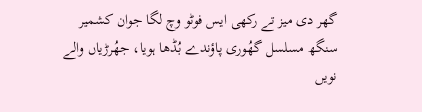گھر دی میز تے رکھی ایس فوٹو وچ لگا جوان کشمیر سنگھ مسلسل گھُوری پاؤندے بُڈھا ہویا، جھُرڑیاں والے نویں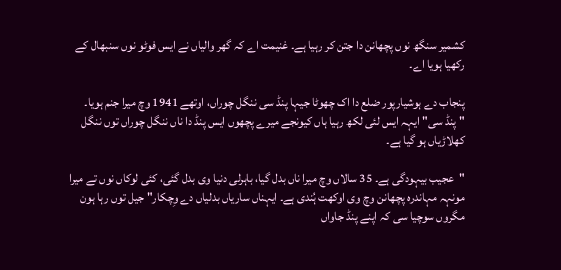کشمیر سنگھ نوں پچھانن دا جتن کر رہیا ہے۔ غنیمت اے کہ گھر والیاں نے ایس فوٹو نوں سنبھال کے رکھیا ہویا اے۔

پنجاب دے ہوشیارپور ضلع دا اک چھوٹا جیہا پنڈ سی ننگل چوراں، اوتھے 1941 وچ میرا جنم ہویا۔
" پنڈ سی" ایہہ ایس لئی لکھ رہیا ہاں کیونجے میرے پچھوں ایس پنڈ دا ناں ننگل چوراں توں ننگل کھلاڑیاں ہو گیا ہے۔

"عجیب بیہودگی ہے۔ 35 سالاں وچ میرا ناں بدل گیا، باہرلی دنیا وی بدل گئی، کئی لوکاں نوں تے میرا مونہہ مہاندرہ پچھانن وچ وی اوکھت ہُندی ہے۔ ایہناں ساریاں بدلیاں دے وِچکار" جیل توں رہا ہون مگروں سوچیا سی کہ اپنے پنڈ جاواں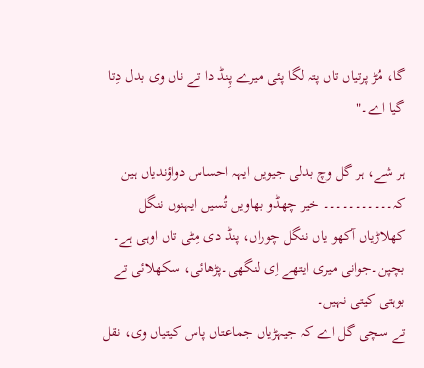گا، مُڑ پرتیاں تاں پتہ لگا پئی میرے پِنڈ دا تے ناں وی بدل دِتا گیا اے۔"

ہر شے، ہر گل وچ بدلی جیویں ایہہ احساس دواؤندیاں ہین کہ۔۔۔۔۔۔۔۔۔۔۔ خیر چھڈو بھاویں تُسیں ایہنوں ننگل کھلاڑیاں آکھو یاں ننگل چوراں، پنڈ دی مِٹی تاں اوہی ہے۔ بچپن۔جوانی میری ایتھے اِی لنگھی۔پڑھائی، سکھلائی تے بوہتی کیتی نہیں۔
تے سچی گل اے کہ جیہڑیاں جماعتاں پاس کیتیاں وی، نقل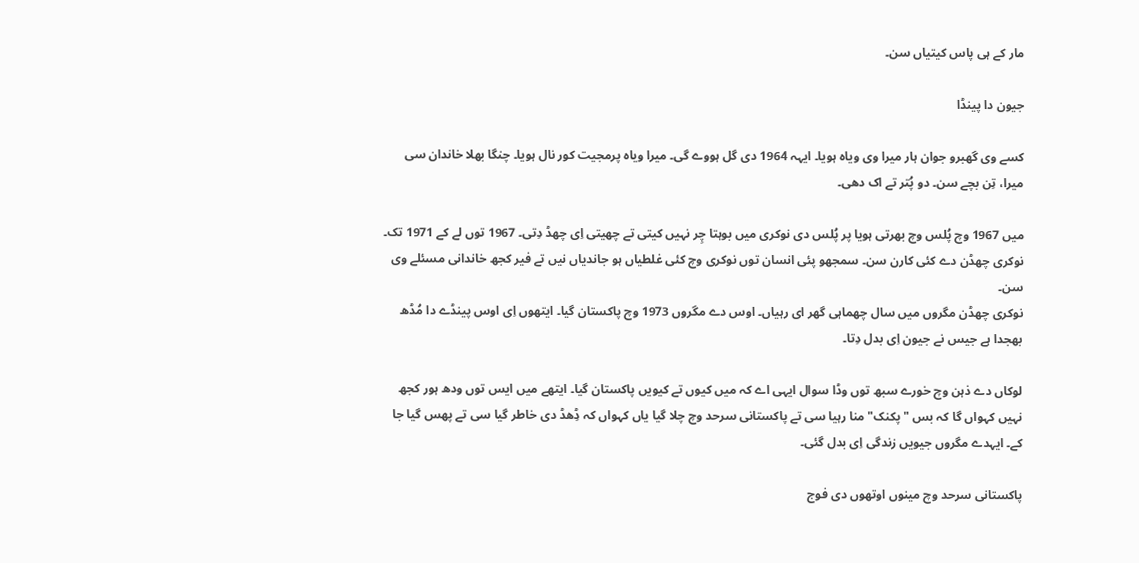مار کے ہی پاس کیتیاں سن۔

جیون دا پینڈا

کسے وی گھبرو جوان ہار میرا وی ویاہ ہویا۔ ایہہ 1964 دی گل ہووے گی۔ میرا ویاہ پرمجیت کور نال ہویا۔ چنگا بھلا خاندان سی میرا، تِن بچے سن۔ دو پُتر تے اک دھی۔

میں 1967 وچ پُلس وچ بھرتی ہویا پر پُلس دی نوکری میں بوہتا چِر نہیں کیتی تے چھیتی اِی چھڈ دِتی۔ 1967 توں لے کے 1971 تک۔
نوکری چھڈن دے کئی کارن سن۔ سمجھو پئی انسان توں نوکری وچ کئی غلطیاں ہو جاندیاں نیں تے فیر کجھ خاندانی مسئلے وی سن۔
نوکری چھڈن مگروں میں سال چھماہی گھر ای رہیاں۔ اوس دے مگروں 1973 وچ پاکستان گیا۔ ایتھوں اِی اوس پینڈے دا مُڈھ بھجدا ہے جیس نے جیون اِی بدل دِتا۔

لوکاں دے ذہن وچ خورے سبھ توں وڈا سوال ایہی اے کہ میں کیوں تے کیویں پاکستان گیا۔ ایتھے میں ایس توں ودھ ہور کجھ نہیں کہواں گا کہ بس " پکنک" منا رہیا سی تے پاکستانی سرحد وچ چلا گیا یاں کہواں کہ ڈِھڈ دی خاطر گیا سی تے پھس گیا جا کے۔ ایہدے مگروں جیویں زندگی اِی بدل گئی۔

پاکستانی سرحد وچ مینوں اوتھوں دی فوج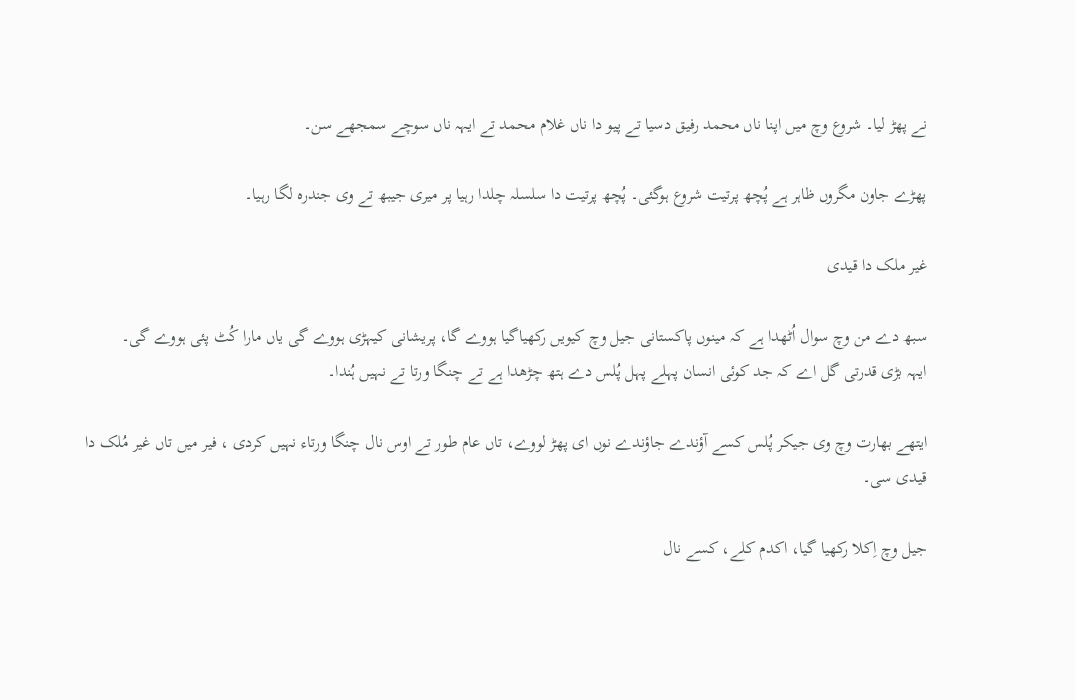نے پھڑ لیا۔ شروع وچ میں اپنا ناں محمد رفیق دسیا تے پیو دا ناں غلام محمد تے ایہہ ناں سوچے سمجھے سن۔

پھڑے جاون مگروں ظاہر ہے پُچھ پرتیت شروع ہوگئی۔ پُچھ پرتیت دا سلسلہ چلدا رہیا پر میری جیبھ تے وی جندرہ لگا رہیا۔

غیر ملک دا قیدی

سبھ دے من وچ سوال اُٹھدا ہے کہ مینوں پاکستانی جیل وچ کیویں رکھیاگیا ہووے گا، پریشانی کیہڑی ہووے گی یاں مارا کُٹ پئی ہووے گی۔
ایہہ بڑی قدرتی گل اے کہ جد کوئی انسان پہلے پہل پُلس دے ہتھ چڑھدا ہے تے چنگا ورتا تے نہیں ہُندا۔

ایتھے بھارت وچ وی جیکر پُلس کسے آؤندے جاؤندے نوں ای پھڑ لووے، تاں عام طور تے اوس نال چنگا ورتاء نہیں کردی ، فیر میں تاں غیر مُلک دا قیدی سی۔

جیل وچ اِکلا رکھیا گیا، اکدم کلے، کسے نال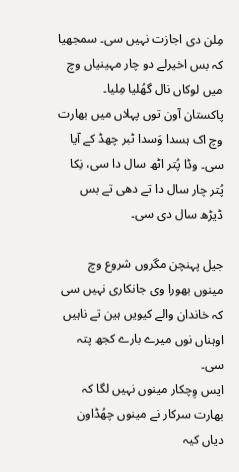مِلن دی اجازت نہیں سی۔ سمجھیا کہ بس اخیرلے دو چار مہینیاں وچ میں لوکاں نال گھُلیا مِلیا۔
پاکستان آون توں پہلاں میں بھارت وچ اک ہسدا وَسدا ٹبر چھڈ کے آیا سی۔ وڈا پُتر اٹھ سال دا سی، نِکا پُتر چار سال دا تے دھی تے بس ڈیڑھ سال دی سی۔

جیل پہنچن مگروں شروع وچ مینوں بھورا وی جانکاری نہیں سی کہ خاندان والے کیویں ہین تے ناہیں اوہناں نوں میرے بارے کجھ پتہ سی۔
ایس وِچکار مینوں نہیں لگا کہ بھارت سرکار نے مینوں چھُڈاون دیاں کیہ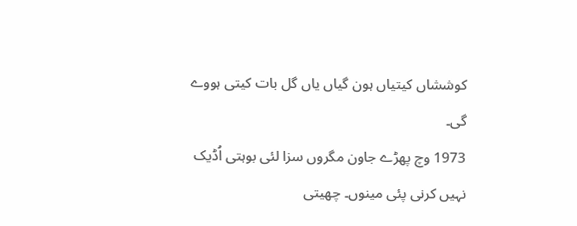کوششاں کیتیاں ہون گیاں یاں گل بات کیتی ہووے گی۔
1973 وچ پھڑے جاون مگروں سزا لئی بوہتی اُڈیک نہیں کرنی پئی مینوں۔ چھیتی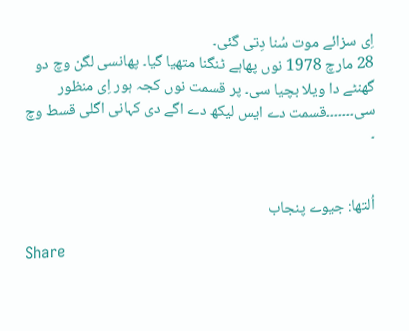اِی سزائے موت سُنا دِتی گئی۔
28 مارچ 1978 نوں پھاہے ٹنگنا متھیا گیا۔ پھانسی لگن وچ دو گھنٹے دا ویلا بچیا سی۔ پر قسمت نوں کجہ ہور اِی منظور سی۔۔۔۔۔۔۔قسمت دے ایس لیکھ دے اگے دی کہانی اگلی قسط وچ ۔


اُلتھا: جیوے پنجاب

Share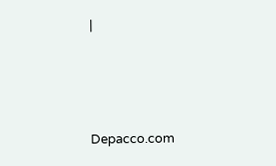|




Depacco.com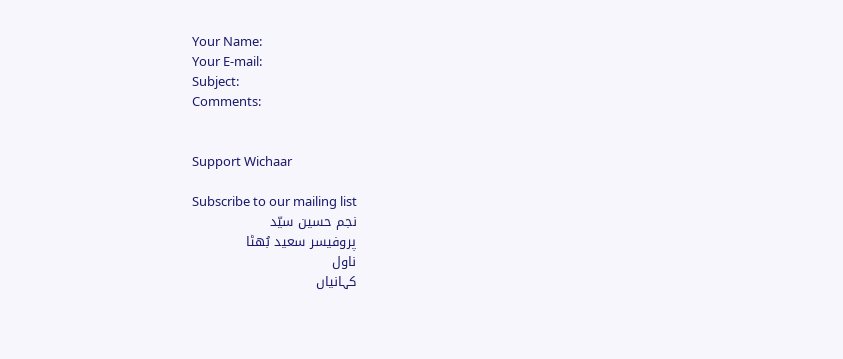Your Name:
Your E-mail:
Subject:
Comments:


Support Wichaar

Subscribe to our mailing list
نجم حسین سیّد
پروفیسر سعید بُھٹا
ناول
کہانیاں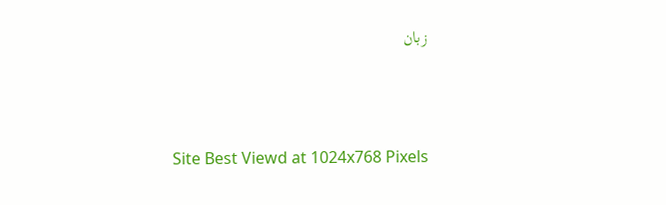زبان



Site Best Viewd at 1024x768 Pixels